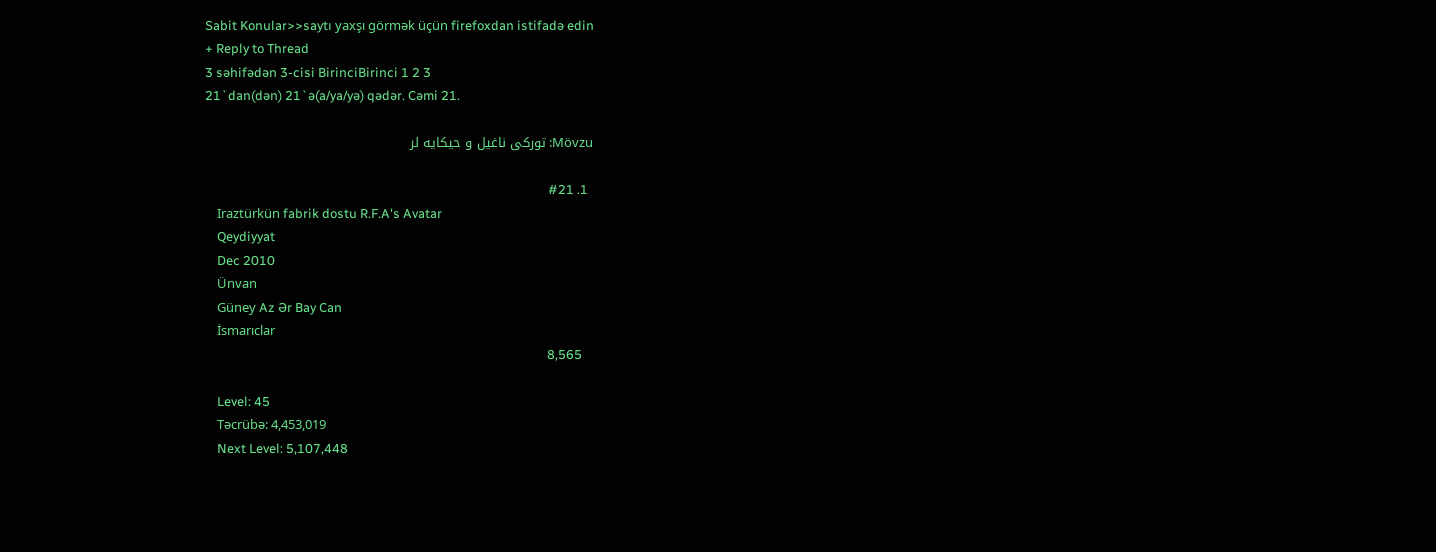Sabit Konular>>saytı yaxşı görmək üçün firefoxdan istifadə edin
+ Reply to Thread
3 səhifədən 3-cisi BirinciBirinci 1 2 3
21`dan(dən) 21`ə(a/ya/yə) qədər. Cəmi 21.

Mövzu: تورکی ناغیل و حیکایه لر

  1. #21
    Iraztürkün fabrik dostu R.F.A's Avatar
    Qeydiyyat
    Dec 2010
    Ünvan
    Güney Az Ər Bay Can
    İsmarıclar
    8,565

    Level: 45
    Təcrübə: 4,453,019
    Next Level: 5,107,448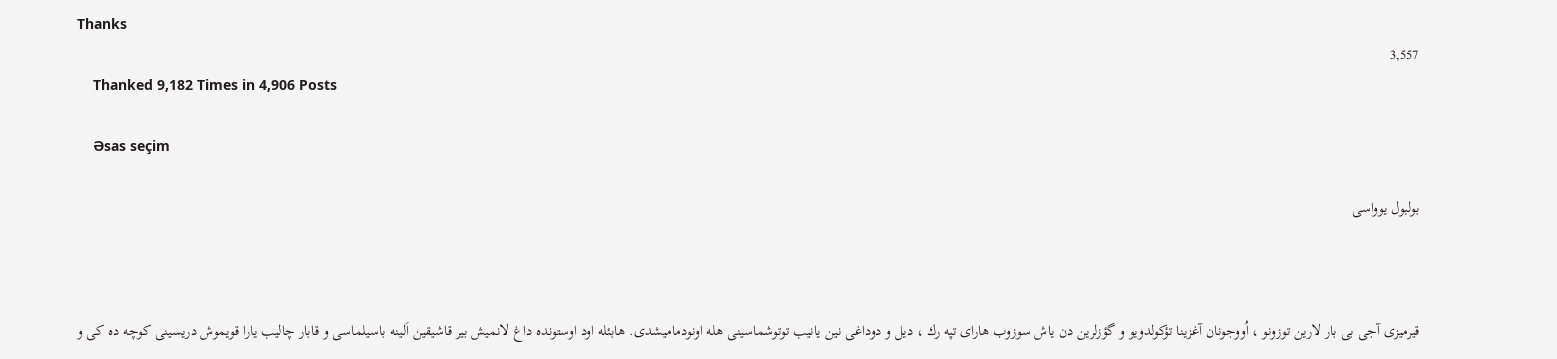Thanks
    3,557
    Thanked 9,182 Times in 4,906 Posts

    Əsas seçim

    بولبول یوواسی



    قیرمیزی آجی بی بار لارین توزونو ، اُووجونان آغزینا تؤكولدویو و گؤزلرین دن یاش سوزوب هارای تپه رك ، دیل و دوداغی نین یانیب توتوشماسینی هله اونودمامیشدی. هابئله اود اوستونده داغ لانمیش بیر قاشیقین اَلینه باسیلماسی و قابار چالیب یارا قویموش دریسینی كوچه ده كی و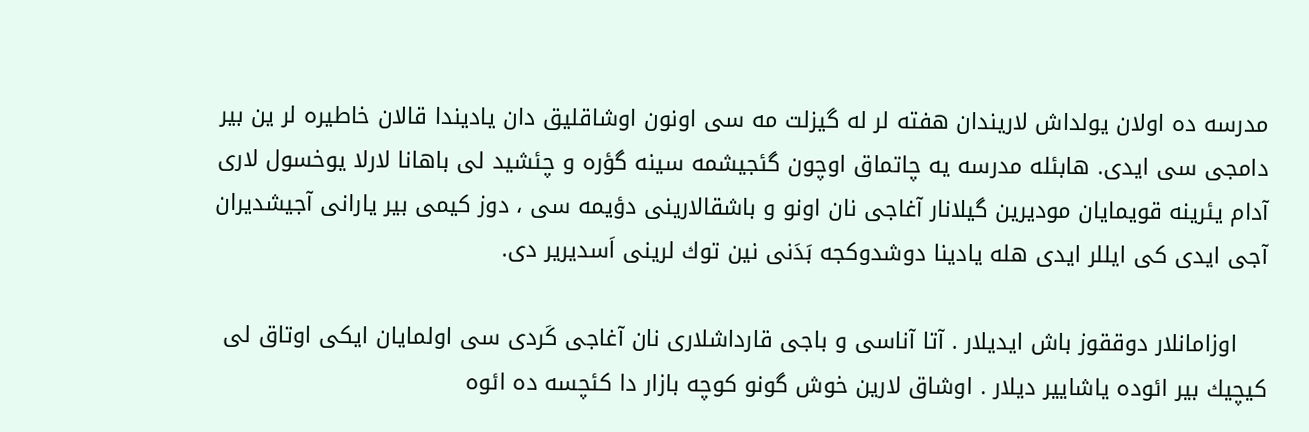مدرسه ده اولان یولداش لاریندان هفته لر له گیزلت مه سی اونون اوشاقلیق دان یادیندا قالان خاطیره لر ین بیر دامجی سی ایدی. هابئله مدرسه یه چاتماق اوچون گئجیشمه سینه گؤره و چئشید لی باهانا لارلا یوخسول لاری آدام یئرینه قویمایان مودیرین گیلانار آغاجی نان اونو و باشقالارینی دؤیمه سی ، دوز كیمی بیر یارانی آجیشدیران آجی ایدی كی ایللر ایدی هله یادینا دوشدوكجه بَدَنی نین توك لرینی اَسدیریر دی.

    اوزامانلار دوققوز باش ایدیلار . آتا آناسی و باجی قارداشلاری نان آغاجی كَردی سی اولمایان ایكی اوتاق لی كیچیك بیر ائوده یاشاییر دیلار . اوشاق لارین خوش گونو كوچه بازار دا كئچسه ده ائوه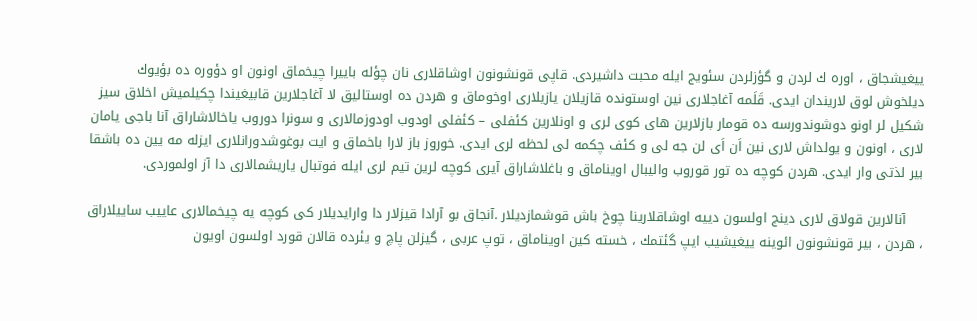ییغیشجاق ، اوره ك لردن و گؤزلردن سئویج ایله محبت داشیردی. قاپی قونشونون اوشاقلاری نان چؤله باییرا چیخماق اونون او دؤوره ده بؤیوك دیلخوش لوق لاریندان ایدی. قَلَمه آغاجلاری نین اوستونده قازیلان یازیلاری اوخوماق و هردن ده اوستالیق لا آغاجلارین قابیغیندا چكیلمیش اخلاق سیز شكیل لر اونو دوشوندورسه ده قومار بازلارین های كوی لری و اونلارین كئفلی – كئفلی اودوب اودوزمالاری و سونرا دوروب یاخالاشاراق آنا باجی یامان لاری ، اونون و یولداش لاری نین اَن اَی لن جه لی و كئف چكمه لی لحظه لری ایدی. خوروز باز لارا باخماق و ایت بوغوشدورانلاری ایزله مه یین ده باشقا بیر لذتی وار ایدی. هردن كوچه ده تور قوروب والیبال اویناماق و باغلاشاراق آیری كوچه لرین تیم لری ایله فوتبال یاریشمالاری دا آز اولموردی.

    آنالارین قولاق لاری دینج اولسون دییه اوشاقلارینا چوخ باش قوشمازدیلار .آنجاق بو آرادا قیزلار دا وارایدیلار كی كوچه یه چیخمالاری عاییب ساییلاراق ، هردن ، بیر قونشونون ائوینه ییغیشیب ایپ گئتمك ، خسته كین اویناماق ، توپ عربی ، گیزلن پاچ و یئرده قالان قورد اولسون اویون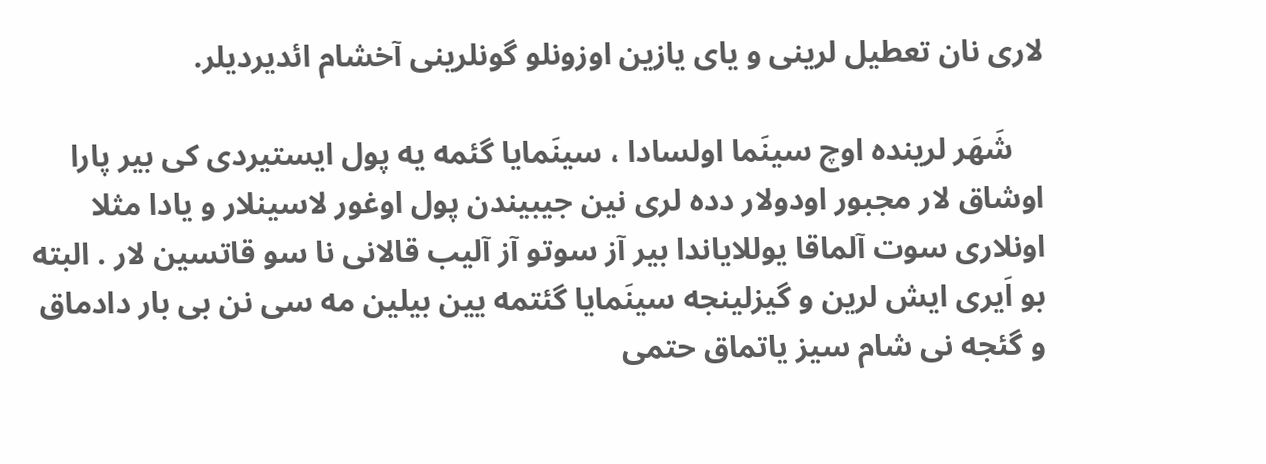لاری نان تعطیل لرینی و یای یازین اوزونلو گونلرینی آخشام ائدیردیلر.

    شَهَر لرینده اوچ سینَما اولسادا ، سینَمایا گئمه یه پول ایستیردی كی بیر پارا اوشاق لار مجبور اودولار دده لری نین جیبیندن پول اوغور لاسینلار و یادا مثلا اونلاری سوت آلماقا یوللایاندا بیر آز سوتو آز آلیب قالانی نا سو قاتسین لار . البته بو اَیری ایش لرین و گیزلینجه سینَمایا گئتمه یین بیلین مه سی نن بی بار دادماق و گئجه نی شام سیز یاتماق حتمی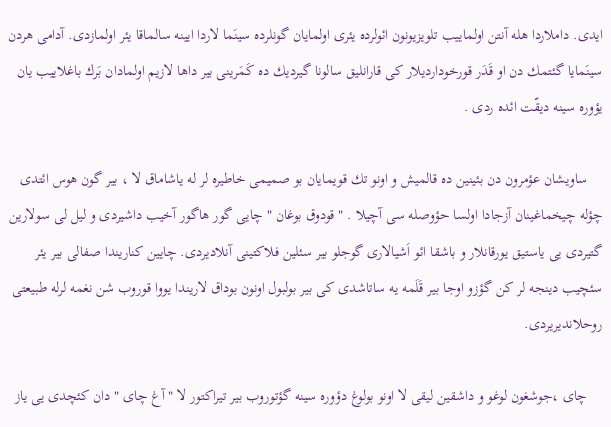ایدی. داملاردا هله آنتن اولماییب تلویزیونون ائولرده یئری اولمایان گونلرده سینَما لاردا ایینه سالماقا یئر اولمازدی. آدامی هردن سینَمایا گئتمك دن او قَدَر قورخوداردیلار كی قارانلیق سالونا گیردیك ده كَمَرینی بیر داها لازیم اولمادان بَرك باغلاییب یان یؤوره سینه دیقّت ائده ردی .

    ساویشان عؤمرون دن بئینین ده قالمیش و اونو تك قویمایان بو صمیمی خاطیره لر له یاشاماق لا ، بیر گون هوس ائتدی چؤله چیخماغینان آزجادا اولسا حؤوصله سی آچیلا . " قودوق بوغان " چایی گور هاگور آخیب داشیردی و لیل لی سولارین گتیردی یی یاستیق یورقانلار و باشقا ائو اَشیالاری گوجلو بیر سئلین فلاكتینی آنلادیردی. چایین كناریندا صفالی بیر یئر سئچیب دینجه لر كن گؤزو اوجا بیر قَلَمه یه ساتاشدی كی بیر بولبول اونون بوداق لاریندا یووا قوروب شن نغمه لرله طبیعتی روحلاندیریردی.

    چای ،جوشغون لوغو و داشقین لیقی لا اونو بولوغ دؤوره سینه گؤتوروب بیر تیراكتور لا " آغ چای " دان كئچدی یی یاز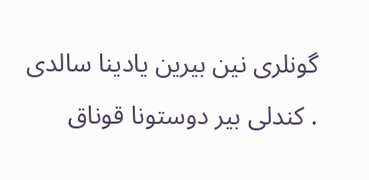گونلری نین بیرین یادینا سالدی . كندلی بیر دوستونا قوناق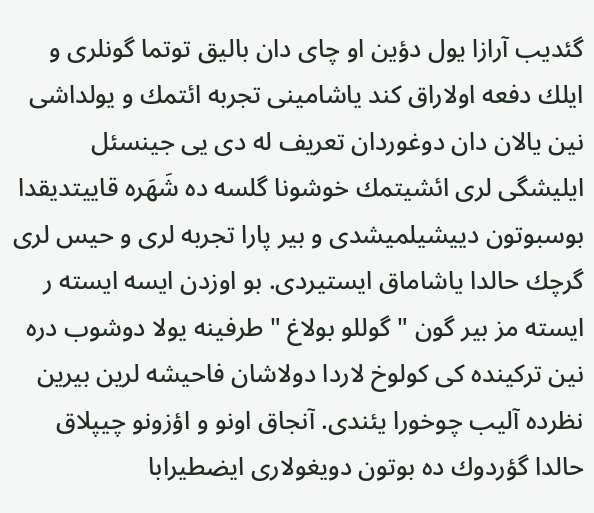گئدیب آرازا یول دؤین او چای دان بالیق توتما گونلری و ایلك دفعه اولاراق كند یاشامینی تجربه ائتمك و یولداشی نین یالان دان دوغوردان تعریف له دی یی جینسئل ایلیشگی لری ائشیتمك خوشونا گلسه ده شَهَره قاییتدیقدا بوسبوتون دییشیلمیشدی و بیر پارا تجربه لری و حیس لری گرچك حالدا یاشاماق ایستیردی. بو اوزدن ایسه ایسته ر ایسته مز بیر گون " گوللو بولاغ " طرفینه یولا دوشوب دره نین تركینده كی كولوخ لاردا دولاشان فاحیشه لرین بیرین نظرده آلیب چوخورا یئندی. آنجاق اونو و اؤزونو چیپلاق حالدا گؤردوك ده بوتون دویغولاری ایضطیرابا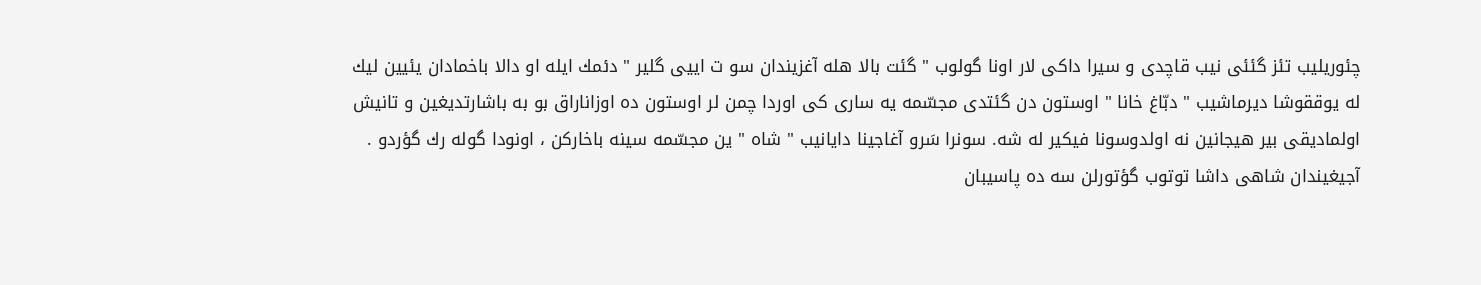چئوریلیب تئز گئئی نیب قاچدی و سیرا داكی لار اونا گولوب " گئت بالا هله آغزیندان سو ت اییی گلیر " دئمك ایله او دالا باخمادان یئیین لیك له یوققوشا دیرماشیب " دبّاغ خانا " اوستون دن گئتدی مجسّمه یه ساری كی اوردا چمن لر اوستون ده اوزاناراق بو به باشارتدیغین و تانیش اولمادیقی بیر هیجانین نه اولدوسونا فیكیر له شه. سونرا سَرو آغاجینا دایانیب " شاه " ین مجسّمه سینه باخاركن ، اونودا گوله رك گؤردو . آجیغیندان شاهی داشا توتوب گؤتورلن سه ده پاسیبان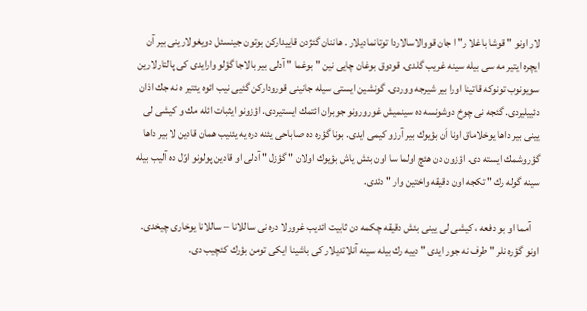لار اونو " قوشا باغلا ر" ا جان قووالاسالاردا توتانمادیلار . هاننان گئژدن قاییداركن بوتون جینسئل دویغولارینی بیر آن ایچره ایتیر مه سی بیله سینه غریب گلدی. قودوق بوغان چایی نین " بوغما " آدلی بیر بالاجا گؤلو وارایدی كی پالتارلارین سویونوب تونوكه قاتینا اورا بیر شیرجه ووردی. گونشین ایستی سیله جانینی قوروداركن گئیی نیب ائوه یئتیر ه نه جك اذان دئییلیردی. گئجه نی چوخ دوشونسه ده سینمیش غورورونو جوبران ائتمك ایستیردی. اؤزونو ایثبات ائله مك و كیشی لی یینی بیر داها یوخلاماق اونا اَن بؤیوك بیر آرزو كیمی ایدی. بونا گؤره ده صاباحی یئنه دره یه یئنیب همان قادین لا بیر داها گؤروشمك ایسته دی. اؤزون دن هئچ اولما سا اون بئش یاش بؤیوك اولان " گؤزل " آدلی او قادین پولونو اوّل ده آلیب بیله سینه گوله رك " تكجه اون دقیقه واختین وار " دئدی.

    آمما او بو دفعه ، كیشی لی یینی بئش دقیقه چكمه دن ثابیت ائدیب غرورلا دره نی ساللانا – ساللانا یوخاری چیخدی. اونو گؤره نلر " طرف نه جور ایدی " دییه رك بیله سینه آنلاتدیلار كی باشینا ایكی تومن بؤرك كئچیب دی.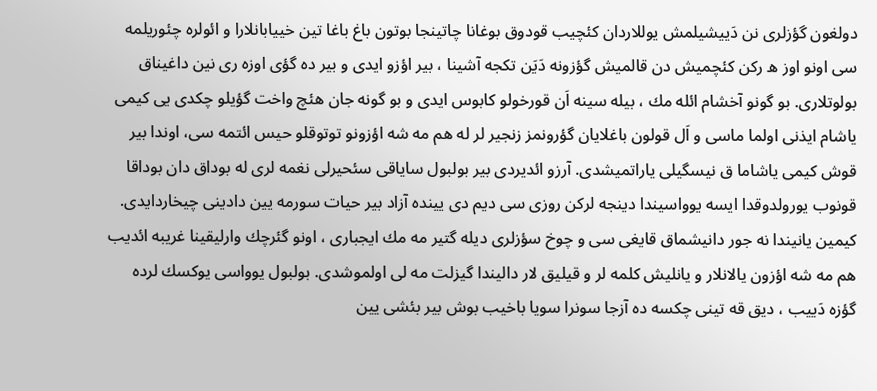دولغون گؤزلری نن دَییشیلمش یوللاردان كئچیب قودوق بوغانا چاتینجا بوتون باغ باغا تین خییابانلارا و ائولره چئوریلمه سی اونو اوز ه ركن كئچمیش دن قالمیش گؤزونه دَیَن تكجه آشینا ، بیر اؤزو ایدی و بیر ده گؤی اوزه ری نین داغیناق بولوتلاری. بو گونو آخشام ائله مك ، بیله سینه اَن قورخولو كابوس ایدی و بو گونه جان هئچ واخت گؤیلو چكدی یی كیمی یاشام ایذنی اولما ماسی و اَل قولون باغلایان گؤرونمز زنجیر لر له هم مه شه اؤزونو توتوقلو حیس ائتمه سی، اوندا بیر قوش كیمی یاشاما ق نیسگیلی یاراتمیشدی. آرزو ائدیردی بیر بولبول سایاقی سئحیرلی نغمه لری له بوداق دان بوداقا قونوب یورولدوقدا ایسه یوواسیندا دینجه لركن روزی سی دیم دی یینده آزاد بیر حیات سورمه یین دادینی چیخاردایدی. كیمین یانیندا نه جور دانیشماق قایغی سی و چوخ سؤزلری دیله گتیر مه مك ایجباری ، اونو گئرچك وارلیقینا غریبه ائدیب هم مه شه اؤزون یالانلار و یانلیش كلمه لر و قیلیق لار دالیندا گیزلت مه لی اولموشدی. بولبول یوواسی یوكسك لرده گؤزه دَییب ، دیق قه تینی چكسه ده آزجا سونرا سویا باخیب بوش بیر بئشی یین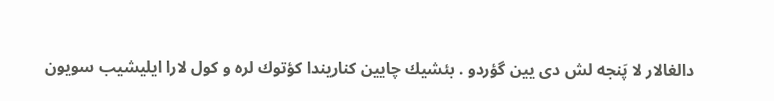دالغالار لا پَنجه لش دی یین گؤردو . بئشیك چایین كناریندا كؤتوك لره و كول لارا ایلیشیب سویون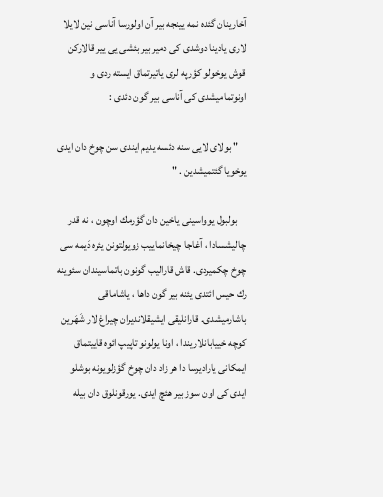آخارینان گئده نمه یینجه بیر آن اولورسا آناسی نین لایلا لاری یادینا دوشدی كی دمیر بیر بئشی یی ییر قالاركن قوش یوخولو كؤرپه لری یاتیرتماق ایسته ردی و اونوتمامیشدی كی آناسی بیر گون دئدی :

    " بولای لایی سنه دئسه یدیم ایندی سن چوخ دان ایدی یوخویا گئتمیشدین . "

    بولبول یوواسینی یاخین دان گؤرمك اوچون ، نه قدر چالیشسادا ، آغاجا چیخانماییب زویولتونن یئره دَیمه سی چوخ چكمیردی. قاش قارالیب گونون باتماسیندان سئوینه رك حیس ائتدی یئنه بیر گون داها ، یاشاماقی باشارمیشدی. قارانلیقی ایشیقلاندیران چیراغ لار شَهَرین كوچه خییابانلاریندا ، اونا یولونو تاپیپ ائوه قاییتماق ایمكانی یارادیرسا دا هر زاد دان چوخ گؤزلویونه بوشلو ایدی كی اون سوز بیر هئچ ایدی. یورقونلوق دان بیله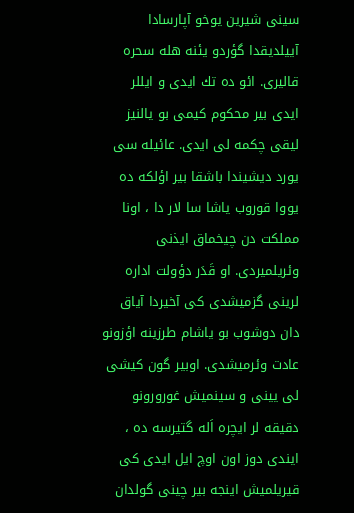سینی شیرین یوخو آپارسادا آییلدیقدا گؤردو یئنه هله سحره قالیری. ائو ده تك ایدی و ایللر ایدی بیر محكوم كیمی بو یالنیز لیقی چكمه لی ایدی. عائیله سی یورد دیشیندا باشقا بیر اؤلكه ده یووا قوروب یاشا سا لار دا ، اونا مملكت دن چیخماق ایذنی وئریلمیردی. او قَدَر دؤولت اداره لرینی گزمیشدی كی آخیردا آیاق دان دوشوب بو یاشام طرزینه اؤزونو عادت وئرمیشدی. اوبیر گون كیشی لی یینی و سینمیش غورورونو دقیقه لر ایچره اَله گتیرسه ده ، ایندی دوز اون اوچ ایل ایدی كی قیریلمیش اینجه بیر چینی گولدان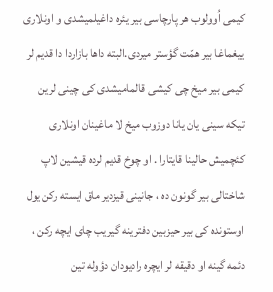كیمی اُوولوب هر پارچاسی بیر یئره داغیلمیشدی و اونلاری ییغماغا بیر همّت گؤستر میردی.البته داها بازاردا دا قدیم لر كیمی بیر میخ چی كیشی قالمامیشدی كی چینی لرین تیكه سینی یان یانا دوزوب میخ لا ماغینان اونلاری كئچمیش حالینا قایتارا . او چوخ قدیم لرده قیشین لاپ شاختالی بیر گونون ده ، جانینی قیزدیر ماق ایسته ركن یول اوستونده كی بیر حیزبین دفترینه گیریب چای ایچه ركن ، دئمه گینه او دقیقه لر ایچره رادیودان دؤوله تین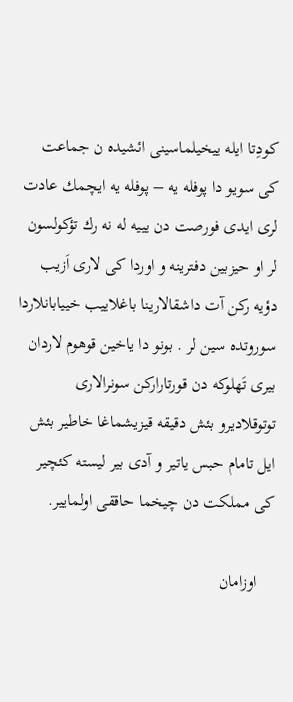كودِتا ایله ییخیلماسینی ائشیده ن جماعت كی سویو دا پوفله یه – پوفله یه ایچمك عادت لری ایدی فورصت دن یییه له نه رك تؤكولسون لر او حیزبین دفترینه و اوردا كی لاری اَزیب دؤیه ركن آت داشقالارینا باغلاییب خییابانلاردا سوروتده سین لر . بونو دا یاخین قوهوم لاردان بیری تَهلوكه دن قورتاراركن سونرالاری توتوقلادیرو بئش دقیقه قیزیشماغا خاطیر بئش ایل تامام حبس یاتیر و آدی بیر لیسته كئچیر كی مملكت دن چیخما حاققی اولماییر.

    اوزامان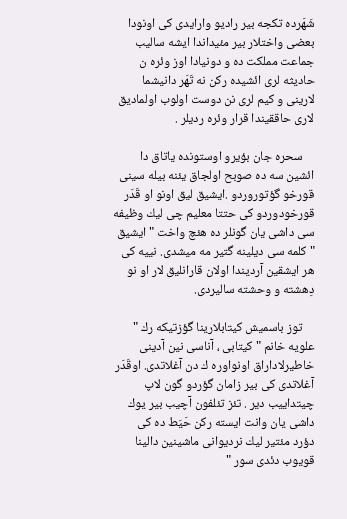شَهَرده تكجه بیر رادیو وارایدی كی اونودا بعضی واختلار بیر مئیداندا ایشه سالیب جماعت مملكت ده و دونیادا اوز وئره ن حادیثه لری ائشیده ركن نه تَهَر دانیشما لارینی و كیم لری نن دوست اولوب اولمادیق لاری حاققیندا قرار وئره ردیلر .

    سحره جان بؤیرو اوستونده یاتاق دا ائشین سه ده صوبح اولجاق یئنه بیله سینی قورخو گؤتوروردو .ایشیق لیق اونو او قَدَر قورخودوردو كی حتتا معلیم چی لیك وظیفه سی داشی یان گونلر ده هئچ واخت " ایشیق " كلمه سی دیلینه گتیر مه میشدی. نییه كی هر ایشقین آردیندا اولان قارانلیق لار او نو دِهشته و وحشته سالیردی.

    توز باسمیش كیتابلارینا گؤزتیكه رك " علویه خانم " كیتابی ، آناسی نین آدینی خاطیرلاداراق اونواوره ك دن آغلاتدی. اوقَدَر آغلاتدی كی بیر زامان گؤردو گون لاپ چیتداییب دیر . تئز تئلفون آچیب بیر یوك داشی یان وانت ایسته ركن حَیَط ده كی دؤرد مئتیر لیك نردیوانی ماشینین دالینا قویوب دئدی سور "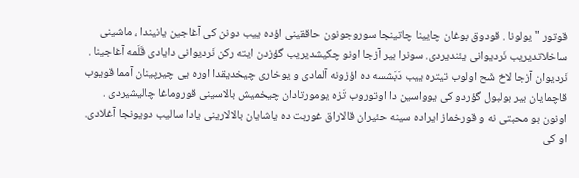قوتور " یولونا . قودوق بوغان چایینا چاتینجا سوروجونون حاققینی اؤده ییب دونن كی آغاجین یانیندا ، ماشینی ساخلاتدیریب نَردیوانی یئندیردی. سونرا بیر آزجا اونو چكیشدیریب گؤزدن ایته ركن نَردیوانی دایادی قَلَمه آغاجینا . نَردیوان آزجا لاخ شَح اولوب تیتره ییب دَبَشسه ده اؤزونه آلمادی و یوخاری چیخدیقدا اوره یی چیرپینان آمما قویوب قاچمایان بیر بولبول گؤردو كی یوواسین دا اوتوروب تَزه یومورتادان چیخمیش بالاسینی قوروماغا چالیشیردی . اونون بو محبتی نه و قورخماز ایراده سینه حئیران قالاراق غوربت ده یاشایان بالالارینی یادا سالیب دویونجا آغلادی. او كی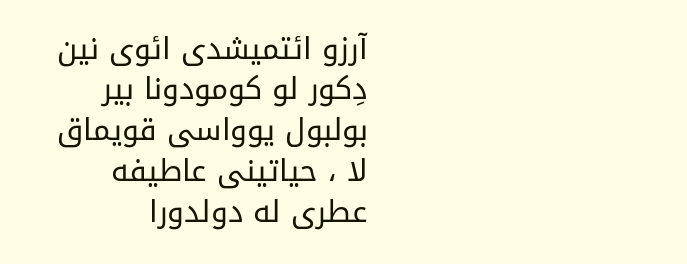آرزو ائتمیشدی ائوی نین دِكور لو كومودونا بیر بولبول یوواسی قویماق لا ، حیاتینی عاطیفه عطری له دولدورا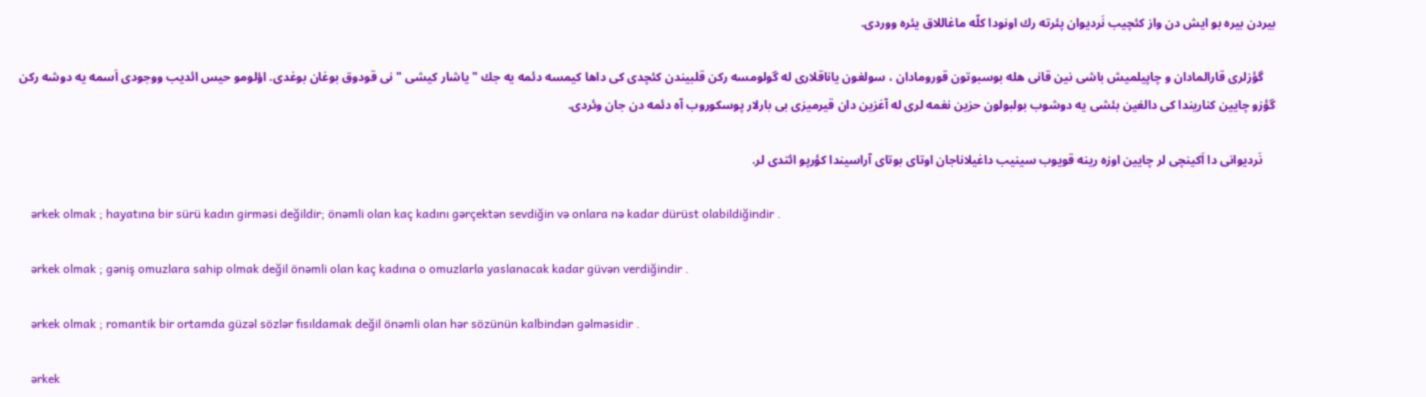بیردن بیره بو ایش دن واز كئچیب نَردیوان پئرته رك اونودا كلّه ماغاللاق یئره ووردی.

    گؤزلری قارالمادان و چاپیلمیش باشی نین قانی هله بوسبوتون قورومادان ، سولغون یاناقلاری له گولومسه ركن قلبیندن كئچدی كی داها كیمسه دئمه یه جك " یاشار كیشی " نی قودوق بوغان بوغدی. اؤلومو حیس ائدیب ووجودی اَسمه یه دوشه ركن گؤزو چایین كناریندا كی دالغین بئشی یه دوشوب بولبولون حزین نغمه لری له آغزین دان قیرمیزی بی بارلار پوسكوروب آه دئمه دن جان وئردی.

    نَردیوانی دا اَكینچی لر چایین اوزه رینه قویوب سینیب داغیلاناجان اوتای بوتای آراسیندا كؤرپو ائتدی لر.

    ərkek olmak ; hayatına bir sürü kadın girməsi değildir; önəmli olan kaç kadını gərçektən sevdiğin və onlara nə kadar dürüst olabildiğindir .

    ərkek olmak ; gəniş omuzlara sahip olmak değil önəmli olan kaç kadına o omuzlarla yaslanacak kadar güvən verdiğindir .

    ərkek olmak ; romantik bir ortamda güzəl sözlər fısıldamak değil önəmli olan hər sözünün kalbindən gəlməsidir .

    ərkek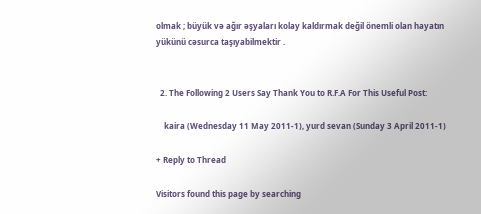olmak ; büyük və ağır əşyaları kolay kaldırmak değil önemli olan hayatın yükünü cəsurca taşıyabilmektir .


  2. The Following 2 Users Say Thank You to R.F.A For This Useful Post:

    kaira (Wednesday 11 May 2011-1), yurd sevan (Sunday 3 April 2011-1)

+ Reply to Thread

Visitors found this page by searching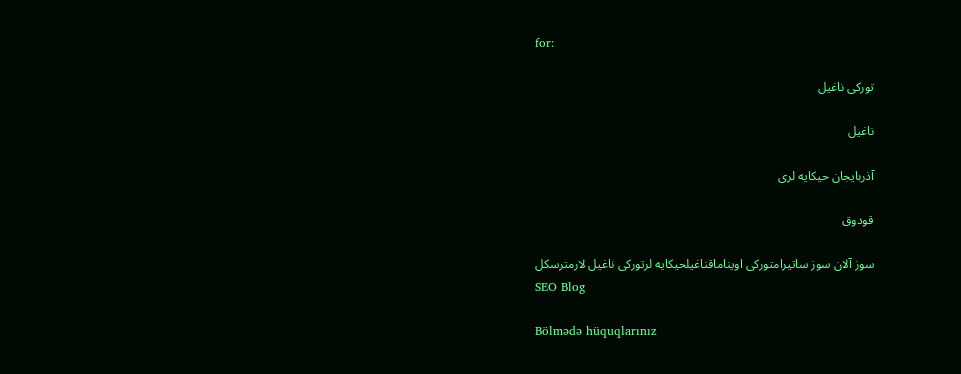for:

تورکی ناغیل

ناغیل

آذربایجان حیکایه لری

قودوق

سوز آلان سوز ساتيرامتورکی اویناماقناغيلحیکایه لرتورکی ناغیل لارمترسكل
SEO Blog

Bölmədə hüquqlarınız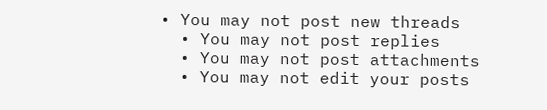• You may not post new threads
  • You may not post replies
  • You may not post attachments
  • You may not edit your posts